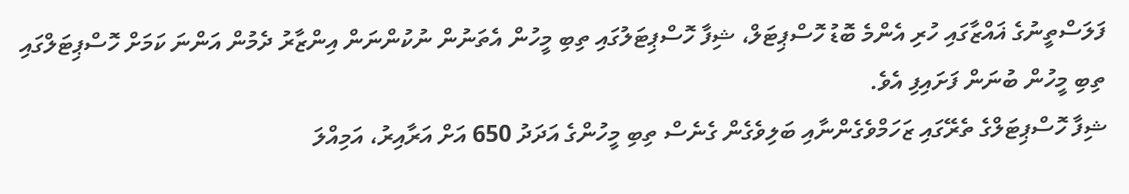ފަލަސްތީނުގެ ޣައްޒާގައި ހުރި އެންމެ ބޮޑު ހޮސްޕިޓަލް، ޝިފާ ހޮސްޕިޓަލުގައި ތިބި މީހުން އެތަނުން ނުކުންނަން އިންޒާރު ދެމުން އަންނަ ކަމަށް ހޮސްޕިޓަލްގައި ތިބި މީހުން ބުނަން ފަށައިފި އެވެ.
ޝިފާ ހޮސްޕިޓަލްގެ ތެރޭގައި ޒަހަމްވެގެންނާއި ބަލިވެގެން ގެނެސް ތިބި މީހުންގެ އަދަދު 650 އަށް އަރާއިރު، އަމިއްލަ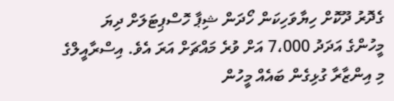ގެދޮރު ދޫކޮށް ހިޔާވަހިކަން ހޯދަން ޝިޕާ ހޮސްޕިޓަލަށް ދިޔަ މީހުންގެ އަދަދު 7،000 އަށް ވުރެ މައްޗަށް އަރަ އެވެ. އިސްރާއީލްގެ މި އިންޒާރާ ގުޅިގެން ބައެއް މީހުން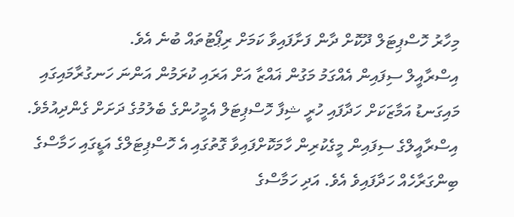މިހާރު ހޮސްޕިޓަލް ދޫކޮށް ދާން ފަށާފައިވާ ކަމަށް ރިޕޯޓުތައް ބުނެ އެވެ.
އިސްރާއީލް ސިފައިން އެއްގަމު މަގުން ޣައްޒާ އަށް އަރައި ކުރަމުން އަންނަ ހަނގުރާމައިގައި މައިގަނޑު އަމާޒަކަށް ހަދާފައި ހުރީ ޝިފާ ހޮސްޕިޓަލް އެމީހުންގެ ބެލުމުގެ ދަށަށް ގެންދިއުމެވެ. އިސްރާއީލްގެ ސިފައިން މީގެކުރިން ހާމަކޮށްފައިވާ ގޮތުގައި އެ ހޮސްޕިޓަލްގެ އަޑީގައި ހަމާސްގެ ބިންގަރާހެއް ހަދާފައިވެ އެވެ. އަދި ހަމާސްގެ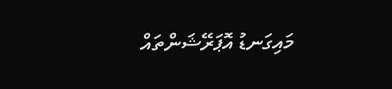މައިގަނޑު އޮޕަރޭޝަންތައް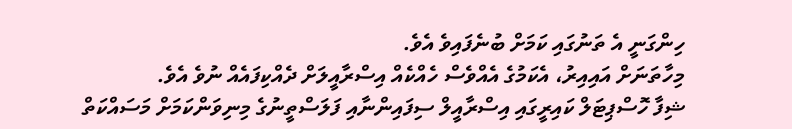ހިންގަނީ އެ ތަނުގައި ކަމަށް ބުނެފައިވެ އެވެ.
މިހާތަނަށް އައިއިރު، އެކަމުގެ އެއްވެސް ހެއްކެއް އިސްރާއީލަށް ދެއްކިފައެއް ނުވެ އެވެ.
ޝިފާ ހޮސްޕިޓަލް ކައިރީގައި އިސްރާއީލް ސިފައިންނާއި ފަލަސްތީނުގެ މިނިވަންކަމަށް މަސައްކަތް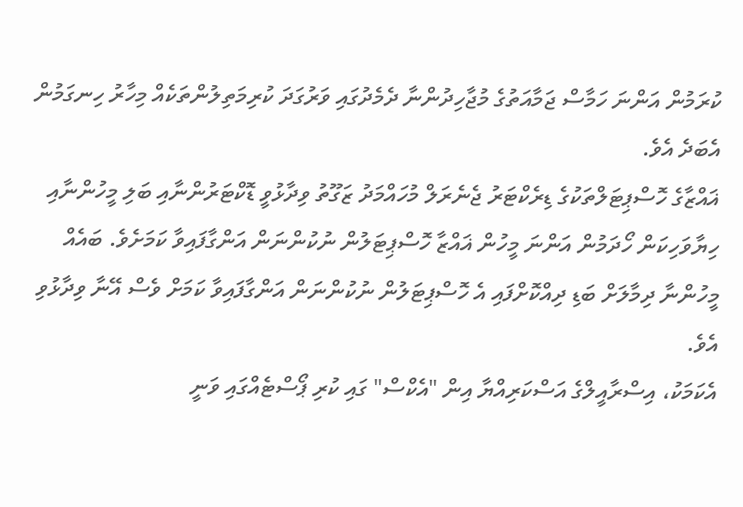ކުރަމުން އަންނަ ހަމާސް ޖަމާއަތުގެ މުޖާހިދުންނާ ދެމެދުގައި ވަރުގަދަ ކުރިމަތިލުންތަކެއް މިހާރު ހިނގަމުން އެބަދެ އެވެ.
ޣައްޒާގެ ހޮސްޕިޓަލްތަކުގެ ޑިރެކްޓަރު ޖެނެރަލް މުހައްމަދު ޒަގޫތު ވިދާޅުވީ ޑޮކްޓަރުންނާއި ބަލި މީހުންނާއި ހިޔާވަހިކަން ހޯދަމުން އަންނަ މީހުން ޣައްޒާ ހޮސްޕިޓަލުން ނުކުންނަން އަންގާފައިވާ ކަމަށެވެ. ބައެއް މީހުންނާ ދިމާލަށް ބަޑި ދިއްކޮށްފައި އެ ހޮސްޕިޓަލުން ނުކުންނަން އަންގާފައިވާ ކަމަށް ވެސް އޭނާ ވިދާޅުވި އެވެ.
އެކަމަކު، އިސްރާއީލްގެ އަސްކަރިއްޔާ އިން "އެކްސް" ގައި ކުރި ޕޯސްޓެއްގައި ވަނީ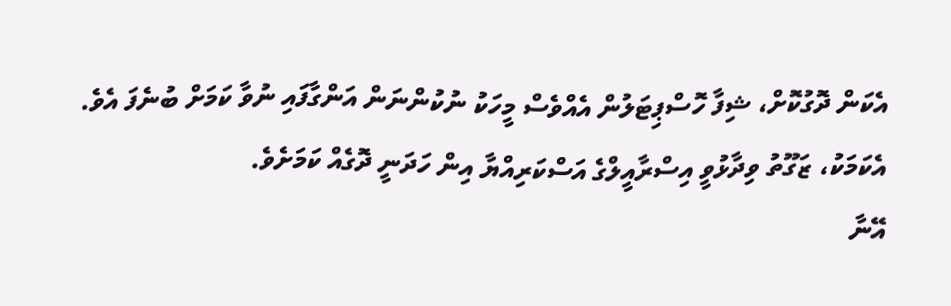އެކަން ދޮގުކޮށް، ޝިފާ ހޮސްޕިޓަލުން އެއްވެސް މީހަކު ނުކުންނަން އަންގާފައި ނުވާ ކަމަށް ބުނެފަ އެވެ.
އެކަމަކު، ޒަގޫތު ވިދާޅުވީ އިސްރާއީލްގެ އަސްކަރިއްޔާ އިން ހަދަނީ ދޮގެއް ކަމަށެވެ.
އޭނާ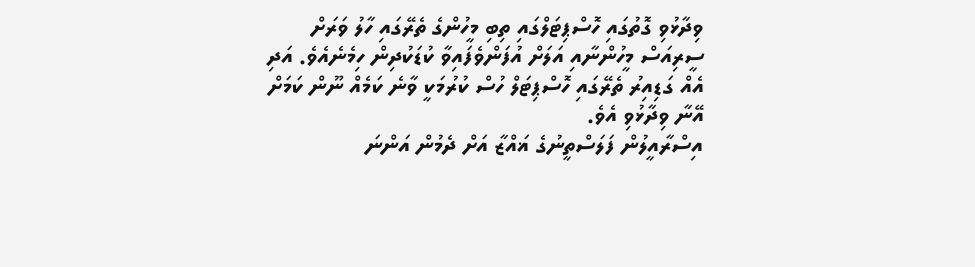ވިދާޅުވި ގޮތުގައި ހޮސްޕިޓަލްގައި ތިބި މީހުންގެ ތެރޭގައި ހާލު ވަރަށް ސީރިއަސް މީހުންނާއި އަލަށް އުފަންވެފައިވާ ކުޑަކުދިން ހިމެނެއެވެ. އަދި އެއް ގަޑިއިރު ތެރޭގައި ހޮސްޕިޓަލް ހުސް ކުރުމަކީ ވާނެ ކަމެއް ނޫން ކަމަށް އޭނާ ވިދާޅުވި އެވެ.
އިސްރާއީލުން ފަލަސްތީނުގެ ޣައްޒާ އަށް ދެމުން އަންނަ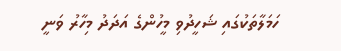ހަމަލާތަކުގައި ޝަހީދުވި މީހުންގެ އަދަދު މިހާރު ވަނީ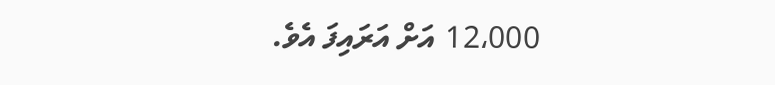12،000 އަށް އަރައިފަ އެވެ.